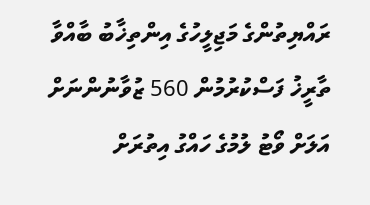ރައްޔިތުންގެ މަޖިލީހުގެ އިންތިޚާބު ބާއްވާ ތާރީޚު ފަސްކުރުމުން 560 ޒުވާނުންނަށް އަލަށް ވޯޓު ލުމުގެ ހައްގު އިތުރަށް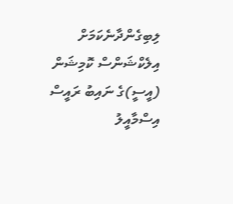ލިބިގެންދާނެކަމަށް އިލެކްޝަންސް ކޮމިޝަން (އީސީ)ގެ ނައިބު ރައީސް އިސްމާއީލު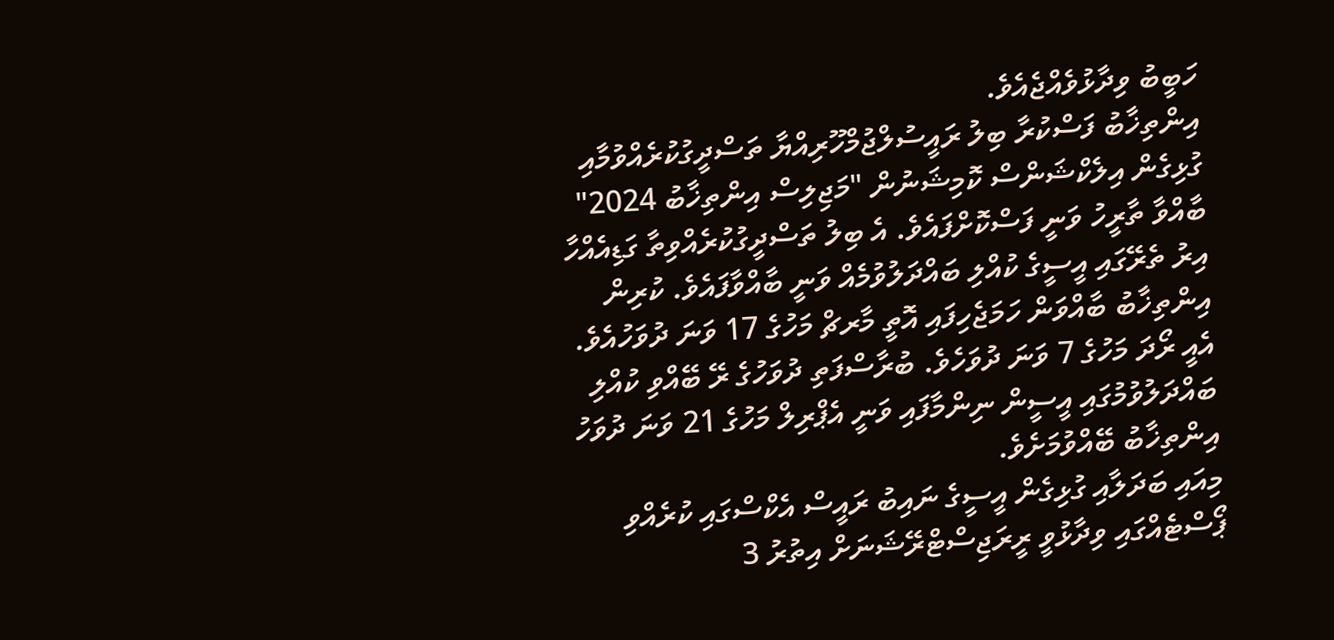ހަބީބު ވިދާޅުވެއްޖެއެވެ.
އިންތިޚާބު ފަސްކުރާ ބިލު ރައީސުލްޖުމްހޫރިއްޔާ ތަސްދީގުކުރެއްވުމާއި ގުޅިގެން އިލެކްޝަންސް ކޮމިޝަނުން "މަޖިލިސް އިންތިޚާބު 2024" ބާއްވާ ތާރީހު ވަނީ ފަސްކޮށްފައެވެ. އެ ބިލު ތަސްދީގުކުރެއްވިތާ ގަޑިއެއްހާ އިރު ތެރޭގައި އީސީގެ ކުއްލި ބައްދަލުވުމެއް ވަނީ ބާއްވާފައެވެ. ކުރިން އިންތިޚާބު ބާއްވަން ހަމަޖެހިފައި އޮތީ މާރޗް މަހުގެ 17 ވަނަ ދުވަހުއެވެ. އެއީ ރޯދަ މަހުގެ 7 ވަނަ ދުވަހެވެ. ބުރާސްފަތި ދުވަހުގެ ރޭ ބޭއްވި ކުއްލި ބައްދަލުވުމުގައި އީސީން ނިންމާފައި ވަނީ އެޕްރިލް މަހުގެ 21 ވަނަ ދުވަހު އިންތިޚާބު ބޭއްވުމަށެވެ.
މިއައި ބަދަލާއި ގުޅިގެން އީސީގެ ނައިބު ރައީސް އެކްސްގައި ކުރެއްވި ޕޯސްޓެއްގައި ވިދާޅުވީ ރީރަޖިސްޓްރޭޝަނަށް އިތުރު 3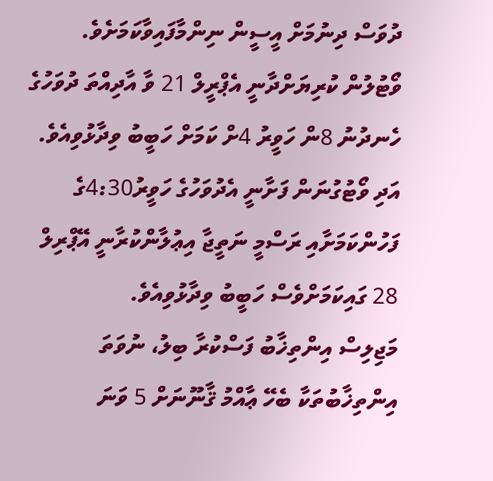ދުވަސް ދިނުމަށް އީސީން ނިންމާފައިވާކަމަށެވެ. ވޯޓުލުން ކުރިޔަށްދާނީ އެޕްރީލް 21 ވާ އާދިއްތަ ދުވަހުގެ ހެނދުނު 8ން ހަވީރު 4ށް ކަމަށް ހަބީބު ވިދާޅުވިއެވެ. އަދި ވޯޓުގުނަން ފަށާނީ އެދުވަހުގެ ހަވީރު4:30ގެ ފަހުންކަމަށާއި ރަސްމީ ނަތީޖާ އިޢުލާންކުރާނީ އޭޕްރިލް 28 ގައިކަމަށްވެސް ހަބީބު ވިދާޅުވިއެވެ.
މަޖިލިސް އިންތިޚާބު ފަސްކުރާ ބިލު، ނުވަތަ އިންތިޚާބުތަކާ ބެހޭ ޢާއްމު ޤާނޫނަށް 5 ވަނަ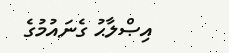އިޞްލާޙު ގެނައުމުގެ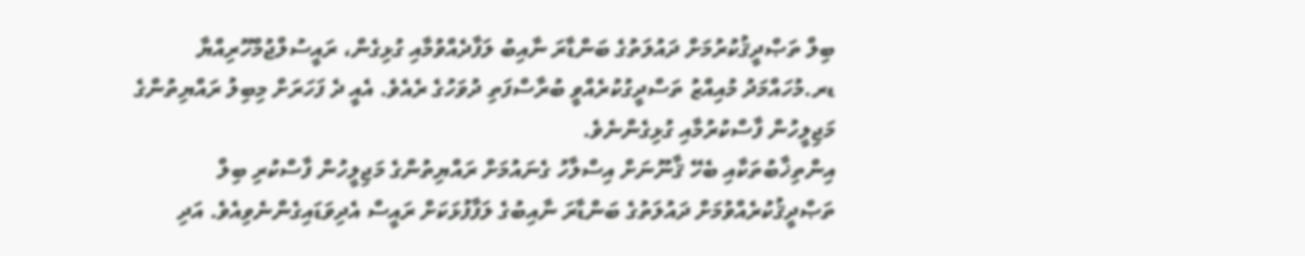ބިލް ތަޞްދީޤުކުރުމަށް ދައުލަތުގެ ބަންޑާރަ ނާއިބު ލަފާދެއްވުމާއި ގުޅިގެން، ރައީސުލްޖުމްހޫރިއްޔާ ޑރ.މުހައްމަދު މުއިއްޒު ތަސްދީގުކުރެއްވީ ބުރާސްފަތި ދުވަހުގެ ރެއެވެ. އެއީ ދެ ފަހަރަށް މިބިލު ރައްޔިތުންގެ މަޖިލީހުން ފާސްކުރުމާއި ގުޅިގެންނެވެ.
އިންތިޚާބުތަކާއި ބެހޭ ޤާނޫނަށް އިސްލާހު ގެނައުމަށް ރައްޔިތުންގެ މަޖިލީހުން ފާސްކުރި ބިލް ތަޞްދީޤުކުރެއްވުމަށް ދައުލަތުގެ ބަންޑާރަ ނާއިބުގެ ލަފާފުޅަކަށް ރައީސް އެދިވަޑައިގެންނެވިއެވެ. އަދި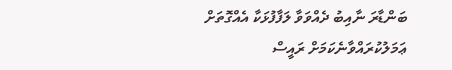ބަންޑާރަ ނާއިބު ދެއްވަވާ ލަފާފުޅަކާ އެއްގޮތަށް ޢަމަލުކުރައްވާނެކަމަށް ރައީސް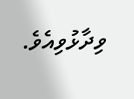ވިދާޅުވިއެވެ.